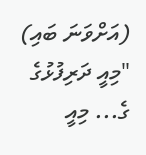(އަށްވަނަ ބައި)
"މިއީ ދަރިފުޅުގެ ގެ... މިއީ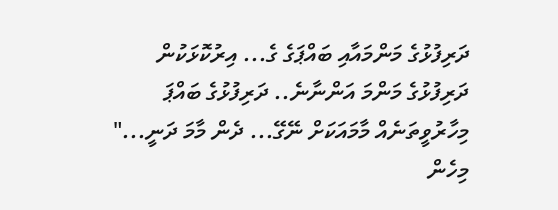ދަރިފުޅުގެ މަންމައާއި ބައްޕަގެ ގެ... އިރުކޮޅަކުން ދަރިފުޅުގެ މަންމަ އަންނާނެ.. ދަރިފުޅުގެ ބައްޕަ މިހާރުވީތަނެއް މާމައަކަށް ނޭގޭ... ދެން މާމަ ދަނީ..."
މިހެން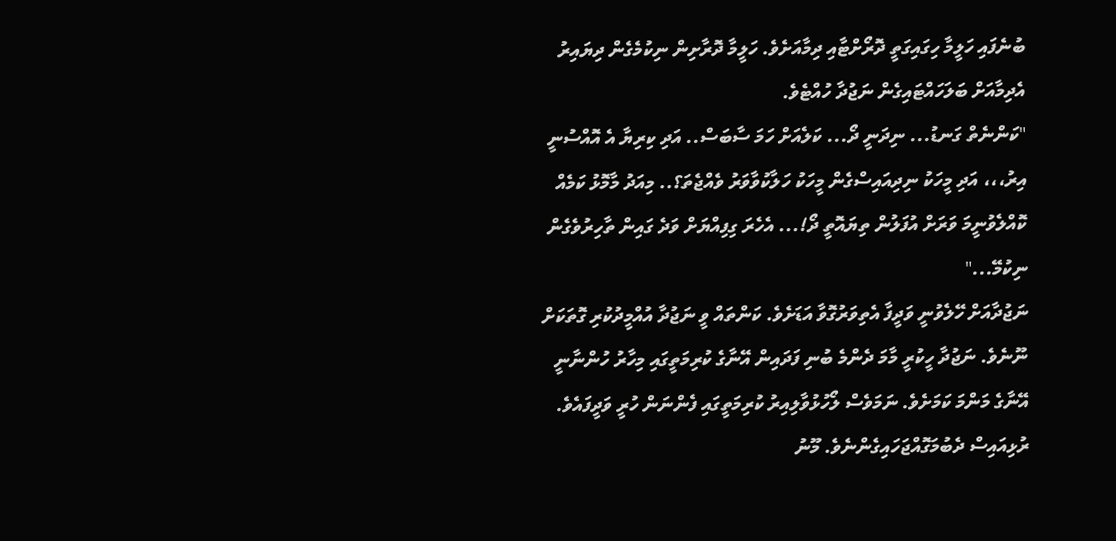ބުނެފައި ހަލީމާ ހިގައިގަތީ ދޮރޯށްޓާއި ދިމާއަށެވެ. ހަލީމާ ދޮރާށިން ނިކުމެގެން ދިޔައިރު އެދިމާއަށް ބަލަހައްޓައިގެން ނަޖުދާ ހުއްޓެވެ.
"ކަންނެތް ގަނޑު... ނިދަނީ ދޯ... ކަލެއަށް ހަމަ ސާބަސް.. އަދި ކިރިޔާ އެ އޮއްސުނީ އިރު،،، އަދި މީހަކު ނިދިއައިސްގެން މީހަކު ހަލާކުވާވަރު ވެއްޖެތަ؟.. މިއަދު މާމޮޅު ކަމެއް ކޮއްލެވުނީމަ ވަރަށް އުފަލުން ތިޔައޮތީ ދޯ!... އެހެރަ ގިފިއްޔަށް ވަދެ ގައިން ތާހިރުވެގެން ނިކުމޭ..."
ނަޖުދާއަށް ހޭލެވުނީ ވަދީފާ އެތިވަރުގޮވާ އަޑަށެވެ. ކަންތައް ވީ ނަޖުދާ އުއްމީދުކުރި ގޮތަކަށް ނޫނެވެ. ނަޖުދާ ހީކުރީ މާމަ ދެންމެ ބުނި ފަދައިން އޭނާގެ ކުރިމަތީގައި މިހާރު ހުންނާނީ އޭނާގެ މަންމަ ކަމަށެވެ. ނަމަވެސް ލޯހުޅުވާލިއިރު ކުރިމަތީގައި ފެންނަން ހުރީ ވަދީފައެވެ. ރުޅިއައިސް ދެބުމަގޮއްޖަހައިގެންނެވެ. މޫނު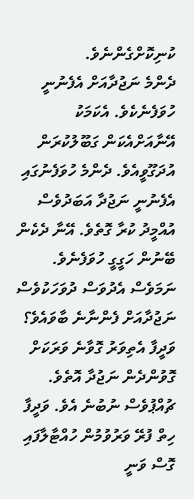ކުނިކޮށްގެންނެވެ.
ދެންމެ ނަޖުދާއަށް އެފެނުނީ ހުވަފެނެކެވެ. އެކަމަކު އޭނާއަށްއެކަން ގަބޫލުކުރަން އުދަގޫވީއެވެ. ދެންމެ ހުވަފެނުގައި އެފެނުނީ ނަޖުދާ އަބަދުވެސް އުއްމީދު ކުރާ ގޮތެވެ. އޭނާ ދެކެން ބޭނުން ހަގީގީ ހުވަފެނެވެ. ނަމަވެސް އެދުވަސް ދުވަހަކުވެސް ނަޖުދާއަށް ފެންނާނެ ބާވައެވެ؟
ވަދީފާ އެތިވަރު ގޮވާނެ ވަރަކަށް ގޮވުންދެން ނަޖުދާ އޮތެވެ. ޗުއްޕުވެސް ނުބުނެ އެވެ. ވަދީފާ ހިތް ފުރޭ ވަރުވުމުން ހުއްޓާލާފައި ގޮސް ވަނީ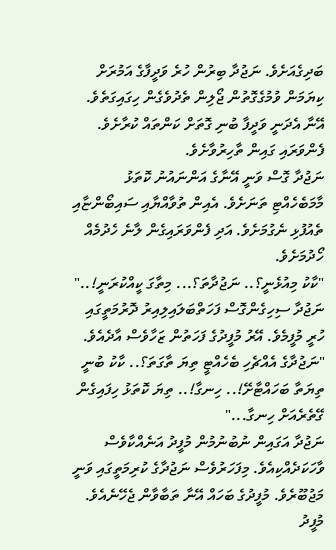ބަދިގެއަށެވެ. ނަޖުދާ ބިރުން ހުރެ ވަދީފާގެ އަމުރަށް ކިޔަމަން ވުމުގެގޮތުން ޖޯލިން ތެދުވެގެން ހިގައިގަތެވެ. އޭނާ އެދަނީ ވަދީފާ ބުނި ގޮތަށް ކަންތައް ކުރާށެވެ. ފެންވަރައި ގައިން ތާހިރުވާށެވެ.
ނަޖުދާ ގޮސް ވަނީ އޭނާގެ އަންނައުނު ކޮތަޅު މާމަބެހެއްޓި ތަނަށެވެ. އެއިން ތުވާއްޔާއި ސައިބޯންޏާއި ތެއުފުޅި ނެގުމަށެވެ. އަދި ފެންވަރައިގެން ލާނެ ހެދުމެއް ހޯދުމަށެވެ.
"ކާކު މިއުޅެނީ؟.. ނަޖުދާތަ؟... މިތާގަ ކީއްކުރަނީ!.."
ނަޖުދާ ސިހިގެންގޮސް ފަހަތްބަލައިލިއިރު ދޮރުމަތީގައި ހުރީ މުފީމެވެ. އޭރު މުފީދުގެ ފަހަތުން ޒަހާވެސް އާދެއެވެ.
"ނަޖުދާގެ އެއްޗެހި ބެހެއްޓީ ތިޔަ ތާގަތަ؟.. ކާކު ބުނީ ތިޔަތާ ބަހައްޓާށޭ!.. ހިނގާ!.. ތިޔަ ކޮތަޅު ހިފައިގެން ގޭތެރެއަށް ހިނގާ..."
ނަޖުދާ އަގައިން ނުބުނުމުން މުފީދު އަނެއްކާވެސް ވާހަކަދެއްކިއެވެ. މިފަހަރުވެސް ނަޖުދާގެ ކުރިމަތީގައި ވަނީ މަޖުބޫރެވެ. މުފީދުގެ ބަހައް އޭނާ ތަބާވާން ޖެހޭނެއެވެ. މުފީދު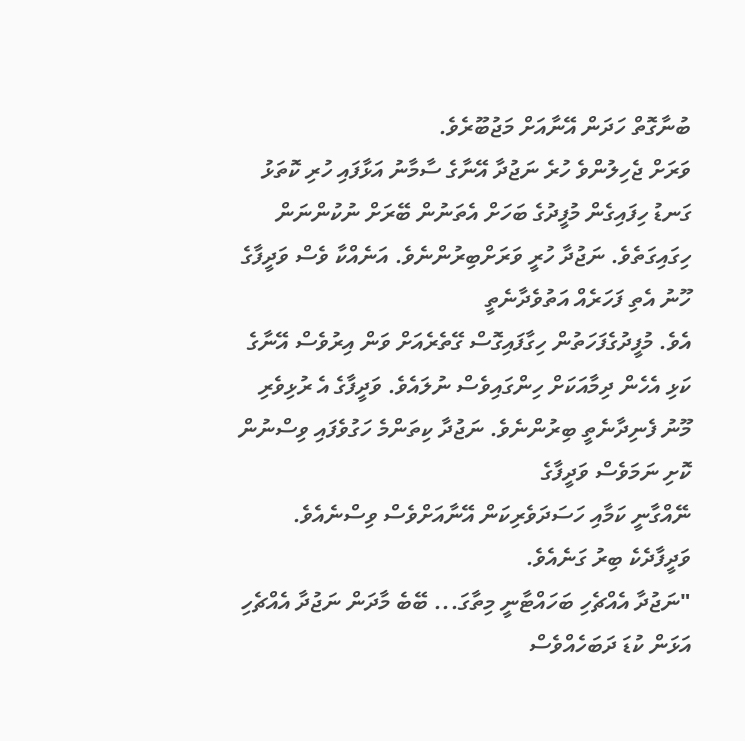ބުނާގޮތް ހަދަން އޭނާއަށް މަޖުބޫރެވެ.
ވަރަށް ޖެހިލުންވެ ހުރެ ނަޖުދާ އޭނާގެ ސާމާނު އަޅާފައި ހުރި ކޮތަޅު ގަނޑު ހިފައިގެން މުފީދުގެ ބަހަށް އެތަނުން ބޭރަށް ނުކުންނަން ހިގައިގަތެވެ. ނަޖުދާ ހުރީ ވަރަށްބިރުންނެވެ. އަނެއްކާ ވެސް ވަދީފާގެ ހޫނު އެތި ފަހަރެއް އަތުވެދާނެތީ
އެވެ. މުފީދުގެފަހަތުން ހިގާފައިގޮސް ގޭތެރެއަށް ވަން އިރުވެސް އޭނާގެ ކަޅި އެހެން ދިމާއަކަށް ހިންގައިވެސް ނުލައެވެ. ވަދީފާގެ އެ ރުޅިވެރި މޫނު ފެނިދާނެތީ ބިރުންނެވެ. ނަޖުދާ ކިތަންމެ ހަގުވެފައި ވިސްނުން ކޮށި ނަމަވެސް ވަދީފާގެ
ނޭއްގާނީ ކަމާއި ހަސަދަވެރިކަން އޭނާއަށްވެސް ވިސްނެއެވެ. ވަދީފާދެކެ ބިރު ގަނެއެވެ.
"ނަޖުދާ އެއްޗެހި ބަހައްޓާނީ މިތާގަ... ބޭބެ މާދަން ނަޖުދާ އެއްޗެހި އަޅަން ކުޑަ ދަބަހެއްވެސް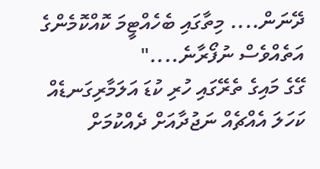ދޭނަން.... މިތާގައި ބެހެއްޓީމަ ކޮއްކޮމެންގެ އަތެއްވެސް ނުފޯރާނެ...."
ގޭގެ މައިގެ ތެރޭގައި ހުރި ކުޑަ އަލަމާރިގަނޑެއް ކަހަލަ އެއްޗެއް ނަޖުދާއަށް ދެއްކުމަށް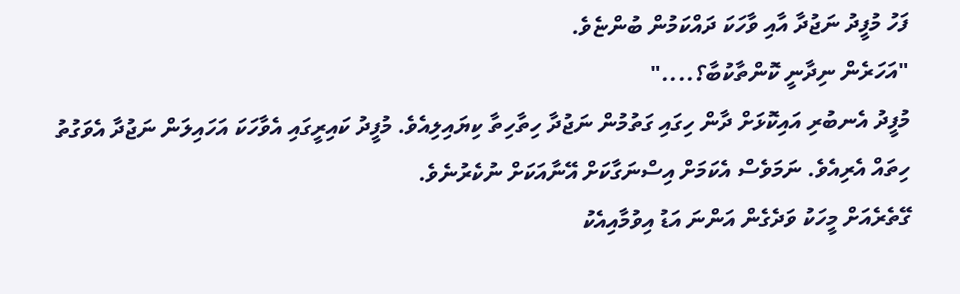ފަހު މުފީދު ނަޖުދާ އާއި ވާހަކަ ދައްކަމުން ބުންޏެވެ.
"އަހަރެން ނިދާނީ ކޮންތާކުބާ؟...."
މުފީދު އެނބުރި އައިކޮޅަށް ދާން ހިގައި ގަތުމުން ނަޖުދާ ހިތާހިތާ ކިޔައިލިއެވެ. މުފީދު ކައިރީގައި އެވާހަކަ އަހައިލަން ނަޖުދާ އެވަގުތު ހިތައް އެރިއެވެ. ނަމަވެސް އެކަމަށް އިސްނަގާކަށް އޭނާއަކަށް ނުކެރުނެވެ.
ގޭތެރެއަށް މީހަކު ވަދެގެން އަންނަ އަޑު އިވުމާއިއެކު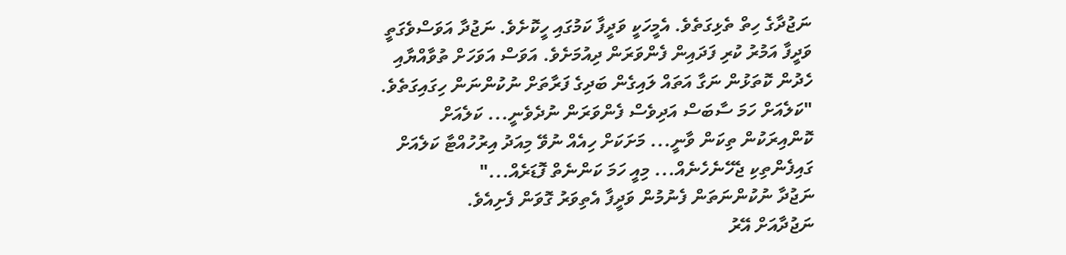ނަޖުދާގެ ހިތް ތެޅިގަތެވެ. އެމީހަކީ ވަދީފާ ކަމުގައި ހީކޮށެވެ. ނަޖުދާ އަވަސްވެގަތީ ވަދީފާ އަމުރު ކުރި ފަދައިން ފެންވަރަން ދިއުމަށެވެ. އަވަސް އަވަހަށް ތުވާއްޔާއި ހެދުން ކޮތަޅުން ނަގާ އަތައް ލައިގެން ބަދިގެ ފަރާތަށް ނުކުންނަން ހިގައިގަތެވެ.
"ކަލެއަށް ހަމަ ސާބަސް އަދިވެސް ފެންވަރަން ނުދެވެނީ... ކަލެއަށް ކޮންއިރަކުން ތިކަން ވާނީ... މަށަކަށް ހިއެއް ނުވޭ މިއަދު އިރުހުއްޓާ ކަލެއަށް ގައިފެންތިކި ޖެހޭނެހެނެއް... މިއީ ހަމަ ކަންނެތް ފޮޑަރެއް..."
ނަޖުދާ ނުކުންނަތަން ފެނުމުން ވަދީފާ އެތިވަރު ގޮވަން ފެށިއެވެ.
ނަޖުދާއަށް އޭރު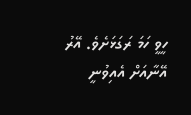ހީވީ ހަމަ ރަގަޅަށެވެ. އޭރު އޭނާއަށް އެއިވުނީ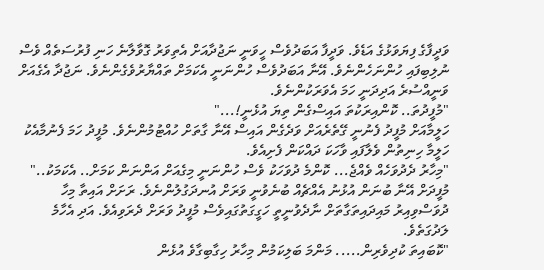ވަދީފާގެ ފިޔަވަޅުގެ އަޑެވެ. ވަދީފާ އަބަދުވެސް ހީވަނީ ނަޖުދާއަށް އެތިވަރު ގޮވާލާނެ ހަނި ފުރުސަތެއް ވެސް ނުލިބިފައި ހުންނަހެންނެވެ. އޭނާ އަބަދުވެސް ހުންނަނީ އެކަމަށް ތައްޔާރުވެގެންނެވެ. ނަޖުދާ އެގެއަށް ވަނީއްސުރެ އަދިދަނީ ހަމަ އެވަރަކުންނެވެ.
"މުފީދުތަ.. ކޮންއިރަކުތަ އައިސްގެން ތިޔަ އުޅެނީ!..."
ހަލީމާއަށް މުފީދު ފެނުނީ ގޭތެރެއަށް ވަދެގެން އައިސް އޭނާ ގާތަށް ހުއްޓުމުންނެވެ. މުފީދު ހަމަ ފެނުމާއެކު ހަލީމާ ހިނިތުން ވެލާފައި ވާހަކަ ދައްކަން ފެށިއެވެ.
"މިހާރު ދެދުވަހެއް ވެއްޖެ... ކޮންމެ ދުވަހަކު ވެސް ހުންނަނީ މިގެއަށް އަންނަން ކަމަށް.. އެކަމަކު.."
މުފީދަށް އޭނާ ބުނަން އުޅުނު އެއްޗެއް ބުނެވުނީ ވަރަށް އުނދަގުލުންނެވެ. ރަށަށް އައިތާ މިހާ ދުވަސްވިއިރު މައިދައިތަގާތަށް ނާދެވުނީތީ ހަގީގަތުގައިވެސް މުފީދު ވަރަށް ދެރަވިއެވެ. އަދި އެހާމެ ލަދުގަތެވެ.
"ކޮބައިތަ ކުދިވެރިން..... މަންމަ ބަލިކަމުން މިހާރު ހިގާބިގާވެ އުޅެން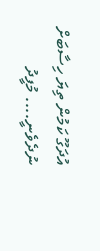އުދަގޫ ކަމުން ތިޔަ ހިސާބަށް ނުދެވެނީ.... މުފީދު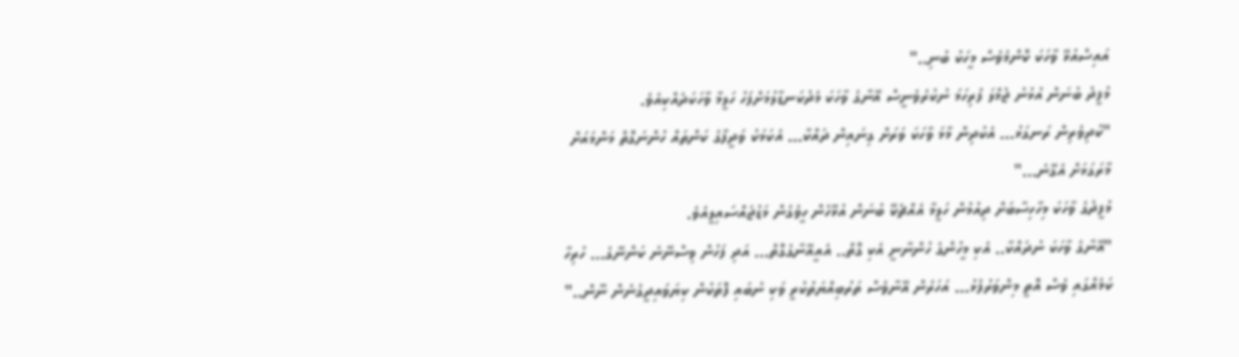އައިސްއުޅޭ ވާހަކަ ކޮންމެވެސް މީހަކު ބުނި.."
މުފީދު ބުނަން އުޅުނު ޖުމްލަ ފުރިހަމަ ނުކުރެވެނީސް އޭނާގެ ވާހަކަ މެދުކަނޑާލުމަށްފަހު ހަލީމާ ވާހަކަދެއްކިއެވެ.
"ކުދިވެރިން ރަނގަޅު... އެކުދިން މާމަ ވާހަކަ ވަރަށް ގިނައިން ދައްކާ... އެކަމަކު ވަދީފާގެ ކަންތައް ހުންނަގޮތް މަންމައަށް މާރަގަޅަށް އެގޭނެ..."
މުފީދުގެ ވާހަކަ މިހާހިސާބަށް ދިއުމުން ހަލީމާ އެއްޗެކޭ ބުނަން އުޅޭހެން ހީވެގެން މަޑުޖައްސައިލީއެވެ.
"އޭނާގެ ވާހަކަ ނުދައްކާ.. އެކި މީހުންގެ ހުންނާނީ އެކި ގޮތް.. އެއީއޭނާގެގޮތް... އަދި ފަހުން ވިސްނޭނެ ކަންނޭގެ... ހުރިހާ ކަމެއްގައި ވެސް އޮތީ މިންވަރުފުޅު... އަހަރެން އޭނާވެސް ތަރުބިއްޔަތުކުރީ ވަކި ނުބައި ފޮތަކުން ކިޔަވައިދީގެނެން ނޫން.."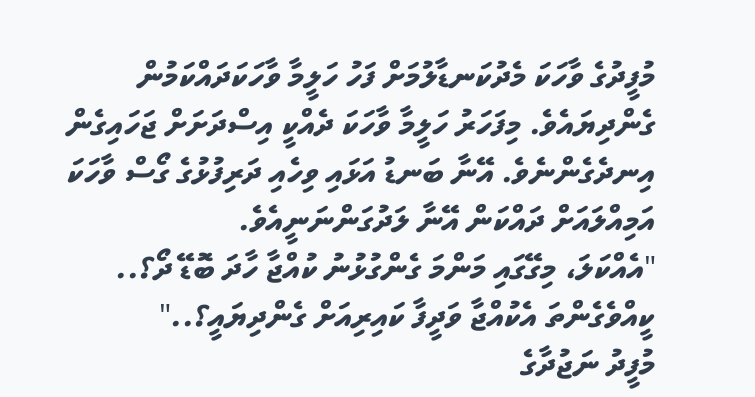މުފީދުގެ ވާހަކަ މެދުކަނޑާލުމަށް ފަހު ހަލީމާ ވާހަކަދައްކަމުން ގެންދިޔައެވެ. މިފަހަރު ހަލީމާ ވާހަކަ ދެއްކީ އިސްދަށަށް ޖަހައިގެން އިނދެގެންނެވެ. އޭނާ ބަނޑު އަޅައި ވިހެއި ދަރިފުޅުގެ ގޯސް ވާހަކަ އަމިއްލައަށް ދައްކަން އޭނާ ލަދުގަންނަނީއެވެ.
"އެއްކަލަ، މިގޭގައި މަންމަ ގެންގުޅުނު ކުއްޖާ ހާދަ ބޮޑޭ ދޯ؟.. ކީއްވެގެންތަ އެކުއްޖާ ވަދީފާ ކައިރިއަށް ގެންދިޔައީ؟.."
މުފީދު ނަޖުދާގެ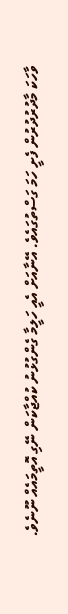ވާހަކަ މާދުރުދުރުން ފެށީ ހަމަ ގަސްތުގައެވެ. އޭނާއަށް އެއީ ހަލީމާ ގެންގުޅުނު ކުއްޖާކަން ނޭގި އޮތީމައެއް ނޫނެވެ.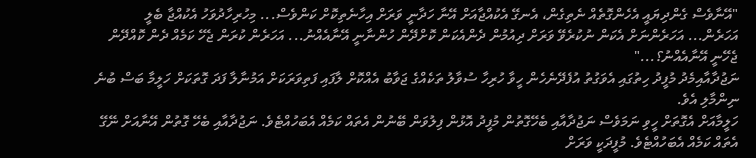"އޭނާވެސް ގެންދިޔައީ އެހެންގޮތެއް ނެތިގެން، އެނގޭ އެކުއްޖާއަށް އޭނާ ހަދާނީ ވަރަށް އިހާނެތިކޮށް ކަންވެސް... މިހުރިހާދުވަހު އެކުއްޖާ ބެލީ އަހަރެން... އަހަރެންނަށް އެކަން ނުކުރެވޭ ވަރަށް ދިއުމުން ދެންއެކަން ކޮށްދޭން ހުންނާނީ އޭނާއެއްނު... އަހަރެން ކުރަން ޖެހޭ ކަމެއް ދެން ކޮއްދޭން ޖެހޭނީ އޭނާއެއްނު؟..."
ނަޖުދާއާއިމެދު މުފީދު ހިތުގައި އެވަގުތު އުފެދޭނެހެން ހީވާ ހުރިހާ ސުވާލު ތަކެއްގެ ޖަވާބު އެއްކޮށް ލާފައި ފަތިވަރަކަށް އަމުނާލާ ފަދަ ގޮތަކަށް ހަލީމާ ބަސް ބުނެ ނިންމާލި އެވެ.
ހަލީމާއަށް އެގޮތަށް ހީވި ނަމަވެސް ނަޖުދާއާއި ބެހޭގޮތުން މުފީދު އޮޅުން ފިލުވަން ބޭނުން އެތައް ކަމެއް އެބަހުއްޓެވެ. ނަޖުދާއާއި ބެހޭ ގޮތުން އޭނާއަށް ނޭގޭ އެތައް ކަމެއް އެބަހުއްޓެވެ. މުފީދަކީ ވަރަށް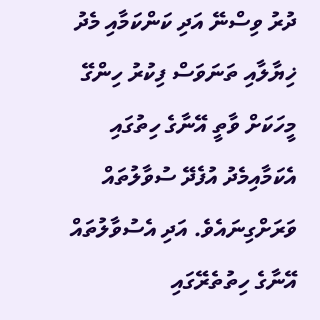ދުރު ވިސްނޭ އަދި ކަންކަމާއި މެދު ޚިޔާލާއި ތަނަވަސް ފިކުރު ހިންގޭ މީހަކަށް ވާތީ އޭނާގެ ހިތުގައި އެކަމާއިމެދު އުފެދޭ ސުވާލުތައް ވަރަށްގިނައެވެ. އަދި އެސުވާލުތައް އޭނާގެ ހިތުތެރޭގައި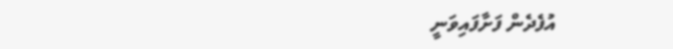އުފެދެން ފަށާފައިވަނީ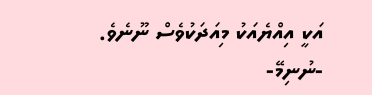އަކީ އިއްޔެއަކު މިއަދަކުވެސް ނޫނެވެ.
-ނުނިމޭ-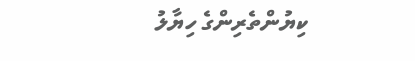ކިޔުންތެރިންގެ ހިޔާލު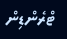ޓްރެންޑިން